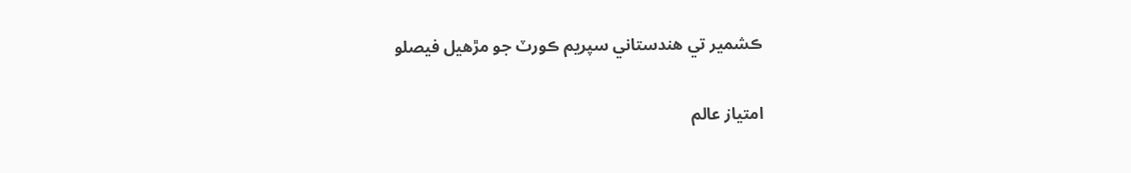ڪشمير تي ھندستاني سپريم ڪورٽ جو مڙهيل فيصلو

امتياز عالم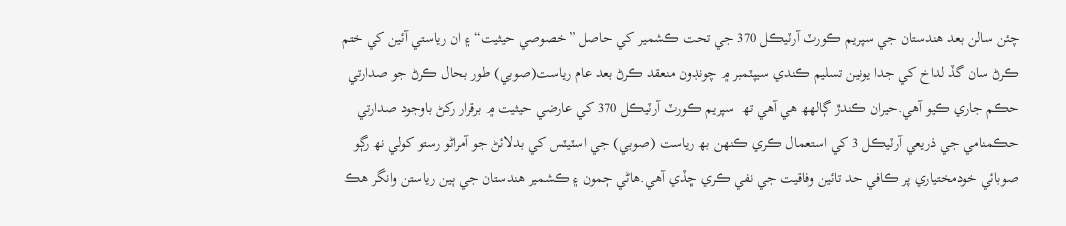چئن سالن بعد ھندستان جي سپريم ڪورٽ آرٽيڪل 370 جي تحت ڪشمير کي حاصل ”خصوصي حيثيت“ ۽ ان رياستي آئين کي ختم ڪرڻ سان گڏ لداخ کي جدا يونين تسليم ڪندي سيپٽمبر ۾ چونڊون منعقد ڪرڻ بعد عام رياست(صوبي) طور بحال ڪرڻ جو صدارتي حڪم جاري ڪيو آھي.حيران ڪندڙ ڳالهھ ھي آھي تھ  سپريم ڪورٽ آرٽيڪل 370 کي عارضي حيثيت ۾ برقرار رکڻ باوجود صدارتي حڪمنامي جي ذريعي آرٽيڪل 3 کي استعمال ڪري ڪنھن بھ رياست (صوبي) جي اسٽيٽس کي بدلائڻ جو آمراڻو رستو کولي نھ رڳو صوبائي خودمختياري پر ڪافي حد تائين وفاقيت جي نفي ڪري ڇڏي آھي.ھاڻي ڄمون ۽ ڪشمير ھندستان جي ٻين رياستن وانگر ھڪ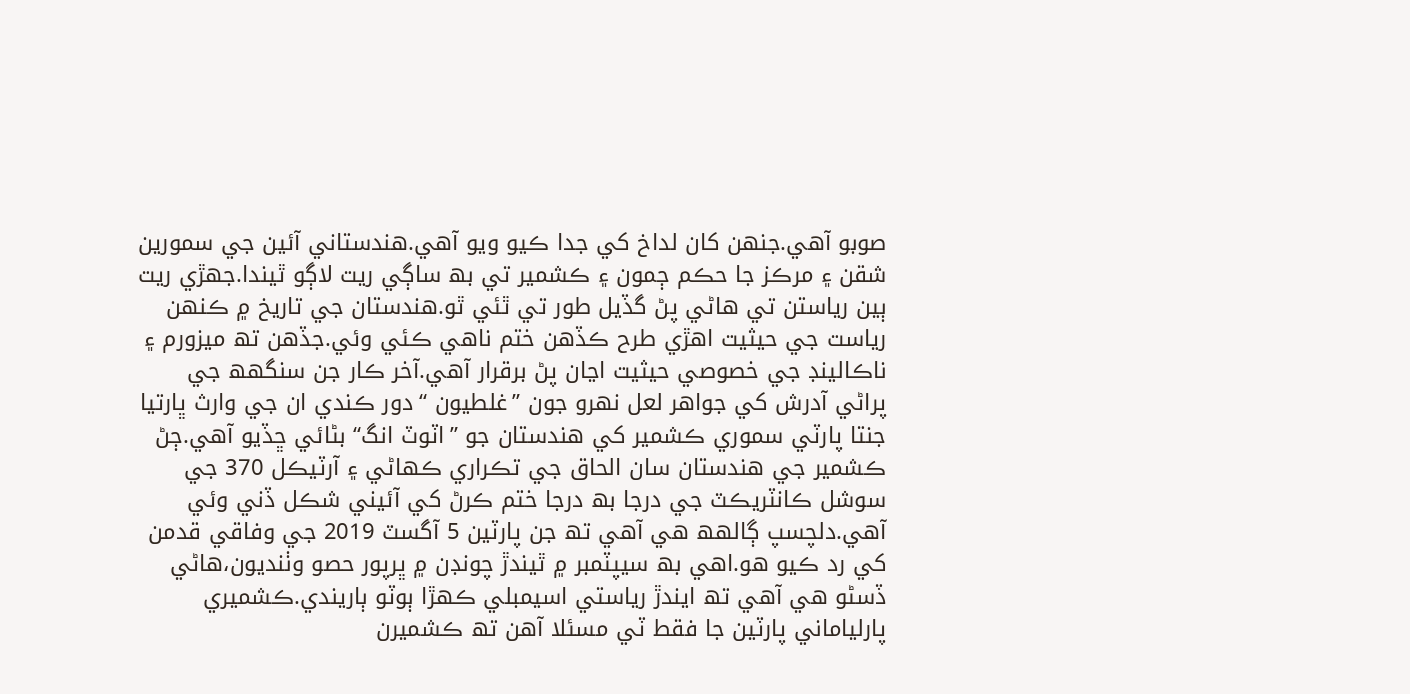صوبو آھي.جنھن کان لداخ کي جدا ڪيو ويو آھي.ھندستاني آئين جي سمورين شقن ۽ مرڪز جا حڪم ڄمون ۽ ڪشمير تي بھ ساڳي ريت لاڳو ٿيندا.جھڙي ريت ٻين رياستن تي ھاڻي پڻ گڏيل طور تي ٿئي ٿو.ھندستان جي تاريخ ۾ ڪنھن رياست جي حيثيت اھڙي طرح ڪڏھن ختم ناھي ڪئي وئي.جڏھن تھ ميزورم ۽ ناڪالينڊ جي خصوصي حيثيت اڃان پڻ برقرار آھي.آخر ڪار جن سنگھھ جي پراڻي آدرش کي جواھر لعل نھرو جون ”غلطيون “دور ڪندي ان جي وارث ڀارتيا جنتا پارٽي سموري ڪشمير کي ھندستان جو ”اٽوٽ انگ“ بڻائي ڇڏيو آھي.ڄڻ ڪشمير جي ھندستان سان الحاق جي تڪراري ڪھاڻي ۽ آرٽيڪل 370 جي سوشل ڪانٽريڪٽ جي درجا بھ درجا ختم ڪرڻ کي آئيني شڪل ڏني وئي آھي.دلچسپ ڳالھھ ھي آھي تھ جن پارٽين 5 آگسٽ 2019 جي وفاقي قدمن کي رد ڪيو ھو.اھي بھ سيپٽمبر ۾ ٿيندڙ چونڊن ۾ ڀرپور حصو وٺنديون،ھاڻي ڏسڻو ھي آھي تھ ايندڙ رياستي اسيمبلي ڪھڙا ٻوٽو ٻاريندي.ڪشميري پارلياماني پارٽين جا فقط ٽي مسئلا آھن تھ ڪشميرن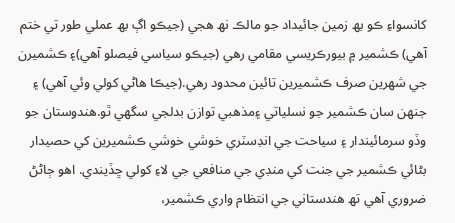کانسواءِ ڪو بھ زمين جائيداد جو مالڪ نھ ھجي (جيڪو اڳ بھ عملي طور تي ختم آھي) ڪشمير ۾ بيورڪريسي مقامي رھي (جيڪو سياسي فيصلو آھي)۽ ڪشميرن جي شھرين صرف ڪشميرين تائين محدود رھي.(جيڪا ھاڻي کولي وئي آھي) ۽ جنھن سان ڪشمير جو نسلياتي ۽مذھبي توازن بدلجي سگھي ٿو.ھندوستان جو وڏو سرمائيندار ۽ سياحت جي انڊسٽري خوشي خوشي ڪشميرين کي حصيدار بڻائي ڪشمير جي جنت کي منڊي جي منافعي جي لاءِ کولي ڇڏيندي. اھو ڄاڻڻ ضروري آھي تھ ھندستاني جي انتظام واري ڪشمير،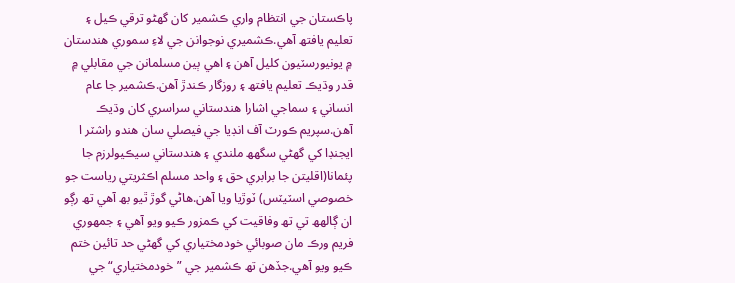پاڪستان جي انتظام واري ڪشمير کان گھڻو ترقي ڪيل ۽ تعليم يافتھ آھي.ڪشميري نوجوانن جي لاءِ سموري ھندستان ۾ يونيورسٽيون کليل آھن ۽ اھي ٻين مسلمانن جي مقابلي ۾ قدر وڌيڪ تعليم يافتھ ۽ روزگار ڪندڙ آھن.ڪشمير جا عام انساني ۽ سماجي اشارا ھندستاني سراسري کان وڌيڪ آھن.سپريم ڪورٽ آف انڊيا جي فيصلي سان ھندو راشٽر ا ايجنڊا کي گھڻي سگھھ ملندي ۽ ھندستاني سيڪيولرزم جا پئمانا(اقليتن جا برابري حق ۽ واحد مسلم اڪثريتي رياست جو خصوصي اسٽيٽس) ٽوڙيا ويا آھن.ھاڻي گوڙ ٿيو بھ آھي تھ رڳو ان ڳالھھ تي تھ وفاقيت کي ڪمزور ڪيو ويو آھي ۽ جمھوري فريم ورڪ مان صوبائي خودمختياري کي گهڻي حد تائين ختم ڪيو ويو آھي.جڏھن تھ ڪشمير جي ”خودمختياري“ جي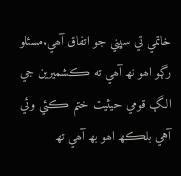خاتمي تي سڀني جو اتفاق آھي.مسئلو رڳو اھو نھ آھي ته ڪشميرين جي الڳ قومي حيثيت ختم ڪئي وئي آهي بلڪھ اھو بھ آھي تھ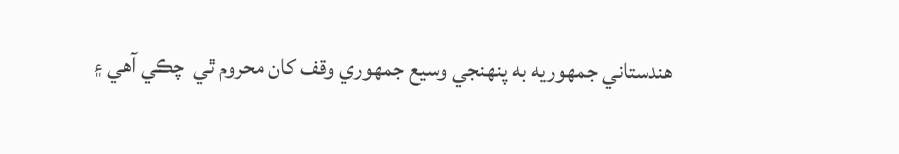هندستاني جمهوريه به پنهنجي وسيع جمهوري وقف کان محروم ٿي  چڪي آهي ۽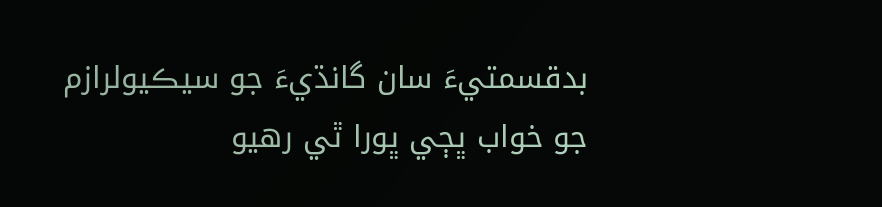بدقسمتيءَ سان گانڌيءَ جو سيڪيولرازم جو خواب ڀڄي ڀورا ٿي رھيو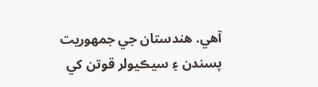آهي. هندستان جي جمهوريت پسندن ۽ سيڪيولر قوتن کي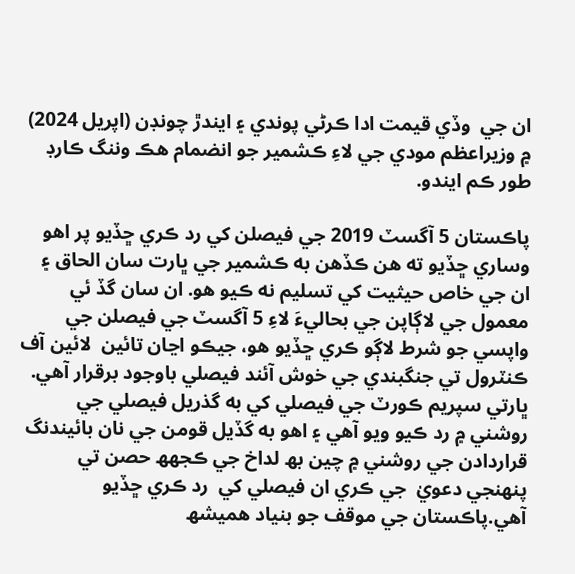ان جي  وڏي قيمت ادا ڪرڻي پوندي ۽ ايندڙ چونڊن (اپريل 2024) ۾ وزيراعظم مودي جي لاءِ ڪشمير جو انضمام ھڪ وننگ ڪارڊ طور ڪم ايندو.

پاڪستان 5 آگسٽ 2019 جي فيصلن کي رد ڪري ڇڏيو پر اهو وساري ڇڏيو ته هن ڪڏهن به ڪشمير جي ڀارت سان الحاق ۽ ان جي خاص حيثيت کي تسليم نه ڪيو هو. ان سان گڏ ئي معمول جي لاڳاپن جي بحاليءَ لاءِ 5 آگسٽ جي فيصلن جي واپسي جو شرط لاڳو ڪري ڇڏيو ھو، جيڪو اڃان تائين  لائين آف ڪنٽرول تي جنگبندي جي خوش آئند فيصلي باوجود برقرار آهي. ڀارتي سپريم ڪورٽ جي فيصلي کي به گذريل فيصلي جي روشني ۾ رد ڪيو ويو آهي ۽ اهو به گڏيل قومن جي نان بائيندنگ قراردادن جي روشني ۾ چين بھ لداخ جي ڪجهھ حصن تي پنهنجي دعويٰ  جي ڪري ان فيصلي کي  رد ڪري ڇڏيو آهي.پاڪستان جي موقف جو بنياد ھميشھ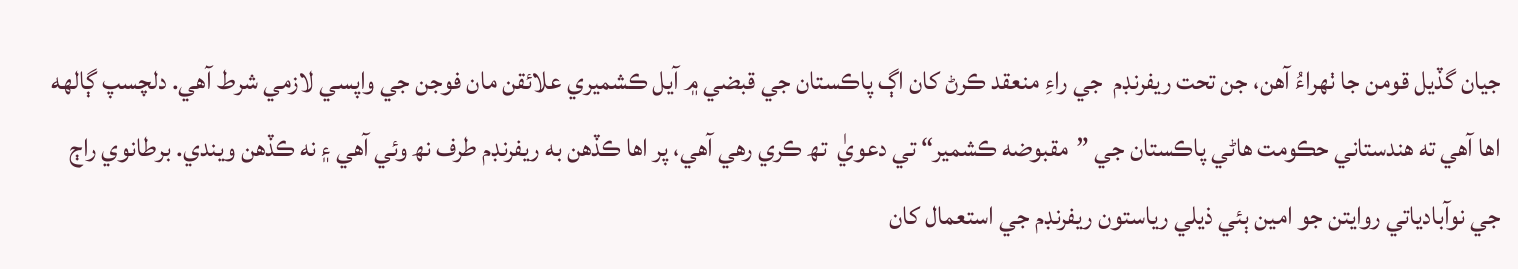جيان گڏيل قومن جا ٺهراءُ آهن، جن تحت ريفرنڊم  جي راءِ منعقد ڪرڻ کان اڳ پاڪستان جي قبضي ۾ آيل ڪشميري علائقن مان فوجن جي واپسي لازمي شرط آهي. دلچسپ ڳالهه اها آهي ته هندستاني حڪومت هاڻي پاڪستان جي ”مقبوضه ڪشمير“ تي دعويٰ  تھ ڪري رهي آهي، پر اها ڪڏهن به ريفرنڊم طرف نھ وئي آهي ۽ نه ڪڏهن ويندي. برطانوي راڄ جي نوآبادياتي روايتن جو امين ٻئي ذيلي رياستون ريفرنڊم جي استعمال کان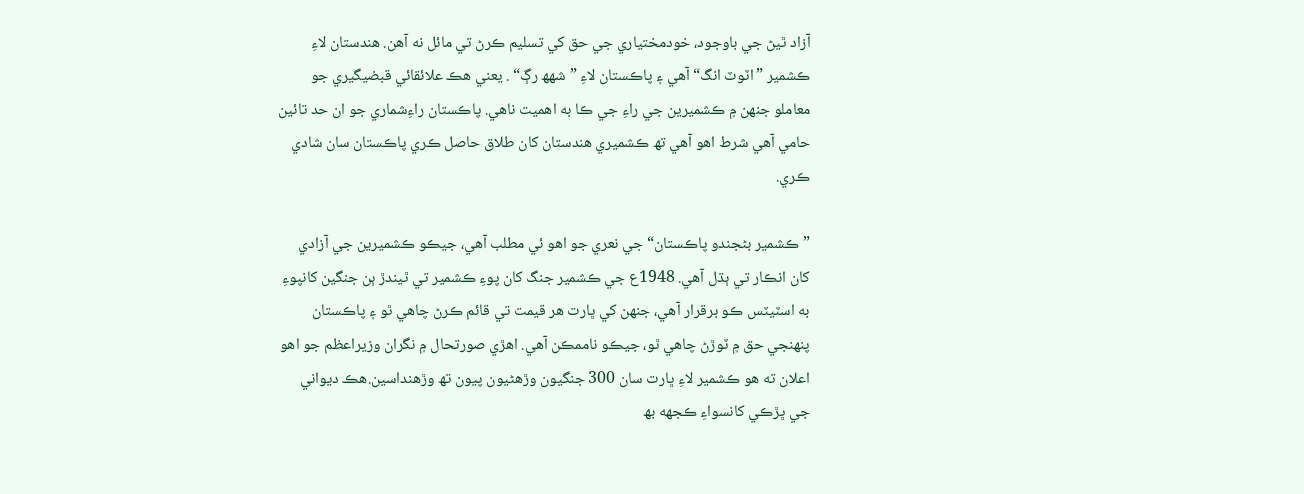آزاد ٿيڻ جي باوجود، خودمختياري جي حق کي تسليم ڪرڻ تي مائل نه آهن. هندستان لاءِ ڪشمير ”اٽوٽ انگ“ آهي ۽ پاڪستان لاءِ ”شھھ رڳ“ . يعني ھڪ علائقائي قبضيگيري جو معاملو جنھن ۾ ڪشميرين جي راءِ جي ڪا به اھميت ناهي. پاڪستان راءِشماري جو ان حد تائين  حامي آهي شرط اھو آھي تھ ڪشميري هندستان کان طلاق حاصل ڪري پاڪستان سان شادي ڪري.

”ڪشمير بڻجندو پاڪستان“ جي نعري جو اهو ئي مطلب آهي، جيڪو ڪشميرين جي آزادي کان انڪار تي ٻڌل آهي. 1948ع جي ڪشمير جنگ کان پوءِ ڪشمير تي ٿيندڙ ٻن جنگين کانپوءِ به اسٽيٽس ڪو برقرار آهي، جنهن کي ڀارت ھر قيمت تي قائم ڪرڻ چاهي ٿو ۽ پاڪستان پنهنجي حق ۾ ٽوڙڻ چاهي ٿو، جيڪو ناممڪن آهي. اهڙي صورتحال ۾ نگران وزيراعظم جو اهو اعلان ته هو ڪشمير لاءِ ڀارت سان 300 جنگيون وڙهڻيون پيون تھ وڙھنداسين.ھڪ ديواني جي ڀڙڪي کانسواءِ ڪجھه بھ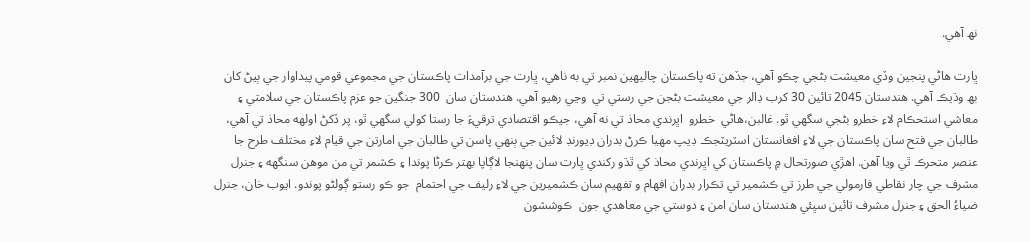نھ آھي.

ڀارت هاڻي پنجين وڏي معيشت بڻجي چڪو آهي، جڏهن ته پاڪستان چاليهين نمبر تي به ناهي، ڀارت جي برآمدات پاڪستان جي مجموعي قومي پيداوار جي ٻيڻ کان بھ وڌيڪ آهي. هندستان 2045 تائين 30 کرب ڊالر جي معيشت بڻجن جي رستي تي  وڃي رھيو آهي. ھندستان سان  300 جنگين جو عزم پاڪستان جي سلامتي ۽ معاشي استحڪام لاءِ خطرو بڻجي سگهي ٿو. غالبن،ھاڻي  خطرو  اڀرندي محاذ تي نه آهي، جيڪو اقتصادي ترقيءَ جا رستا کولي سگهي ٿو، پر ڏکڻ اولهه محاذ تي آھي، طالبان جي فتح سان پاڪستان جي لاءِ افغانستان اسٽريٽجڪ ڊيپ مهيا ڪرڻ بدران ڊيورنڊ لائين جي ٻنهي پاسن تي طالبان جي امارتن جي قيام لاءِ مختلف طرح جا عنصر متحرڪ ٿي ويا آهن. اهڙي صورتحال ۾ پاڪستان کي اڀرندي محاذ کي ٿڌو رکندي ڀارت سان پنهنجا لاڳاپا بهتر ڪرڻا پوندا ۽ ڪشمر تي من موهن سنگهه ۽ جنرل مشرف جي چار نقاطي فارمولي جي طرز تي ڪشمير تي تڪرار بدران افهام و تفهيم سان ڪشميرين جي لاءِ رليف جي احتمام  جو ڪو رستو ڳولڻو پوندو. ايوب خان، جنرل ضياءُ الحق ۽ جنرل مشرف تائين سڀئي هندستان سان امن ۽ دوستي جي معاھدي جون  ڪوششون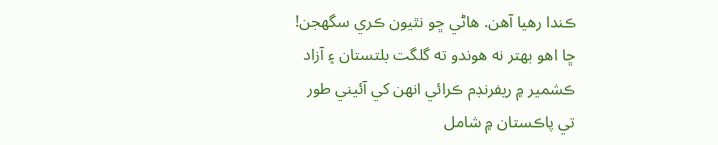ڪندا رهيا آهن. هاڻي ڇو نٿيون ڪري سگهجن! ڇا اهو بهتر نه هوندو ته گلگت بلتستان ۽ آزاد ڪشمير ۾ ريفرنڊم ڪرائي انهن کي آئيني طور تي پاڪستان ۾ شامل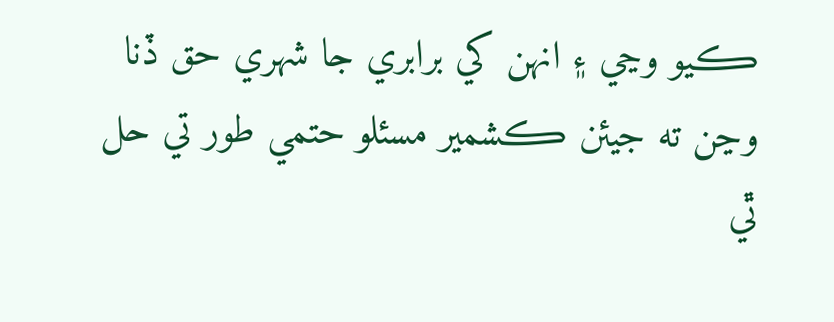ڪيو وڃي ۽ انهن کي برابري جا شهري حق ڏنا وڃن ته جيئن ڪشمير مسئلو حتمي طور تي حل ٿي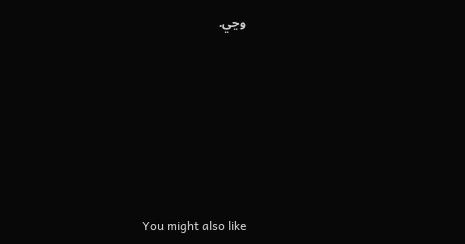وڃي.







You might also like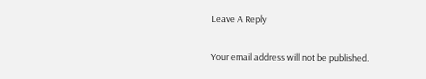Leave A Reply

Your email address will not be published.